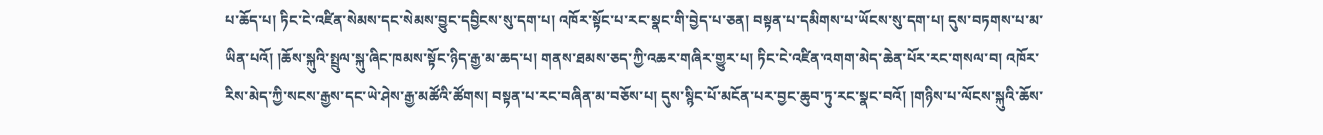པ་ཆོད་པ། ཏིང་ངེ་འཛིན་སེམས་དང་སེམས་བྱུང་དབྱིངས་སུ་དག་པ། འཁོར་སྟོང་པ་རང་སྣང་གི་བྱེད་པ་ཅན། བསྟན་པ་དམིགས་པ་ཡོངས་སུ་དག་པ། དུས་བཏགས་པ་མ་ཡིན་པའོ། །ཆོས་སྐུའི་སྤྲུལ་སྐུ་ཞིང་ཁམས་སྟོང་ཉིད་རྒྱ་མ་ཆད་པ། གནས་ཐམས་ཅད་ཀྱི་འཆར་གཞིར་གྱུར་པ། ཏིང་ངེ་འཛིན་འགག་མེད་ཆེན་པོར་རང་གསལ་བ། འཁོར་རིས་མེད་ཀྱི་སངས་རྒྱས་དང་ཡེ་ཤེས་རྒྱ་མཚོའི་ཚོགས། བསྟན་པ་རང་བཞིན་མ་བཅོས་པ། དུས་སྙིང་པོ་མངོན་པར་བྱང་ཆུབ་ཏུ་རང་སྣང་བའོ། །གཉིས་པ་ལོངས་སྐུའི་ཆོས་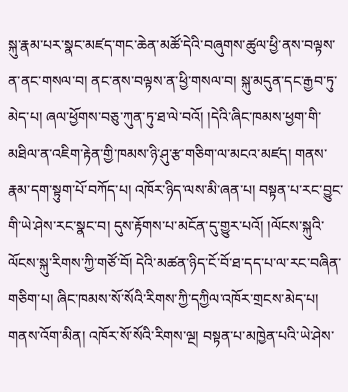སྐུ་རྣམ་པར་སྣང་མཛད་གང་ཆེན་མཚོ་དེའི་བཞུགས་ཚུལ་ཕྱི་ནས་བལྟས་ན་ནང་གསལ་བ། ནང་ནས་བལྟས་ན་ཕྱི་གསལ་བ། སྐུ་མདུན་དང་རྒྱབ་ཏུ་མེད་པ། ཞལ་ཕྱོགས་བཅུ་ཀུན་ཏུ་ཐ་ལེ་བའོ། །དེའི་ཞིང་ཁམས་ཕྱག་གི་མཐིལ་ན་འཇིག་རྟེན་གྱི་ཁམས་ཉི་ཤུ་རྩ་གཅིག་ལ་མངའ་མཛད། གནས་རྣམ་དག་སྟུག་པོ་བཀོད་པ། འཁོར་ཉིད་ལས་མི་ཞན་པ། བསྟན་པ་རང་བྱུང་གི་ཡེ་ཤེས་རང་སྣང་བ། དུས་རྟོགས་པ་མངོན་དུ་གྱུར་པའོ། །ལོངས་སྐུའི་ལོངས་སྐུ་རིགས་ཀྱི་གཙོ་བོ། དེའི་མཚན་ཉིད་ངོ་བོ་ཐ་དད་པ་ལ་རང་བཞིན་གཅིག་པ། ཞིང་ཁམས་སོ་སོའི་རིགས་ཀྱི་དཀྱིལ་འཁོར་གྲངས་མེད་པ། གནས་འོག་མིན། འཁོར་སོ་སོའི་རིགས་ལྔ། བསྟན་པ་མཁྱེན་པའི་ཡེ་ཤེས་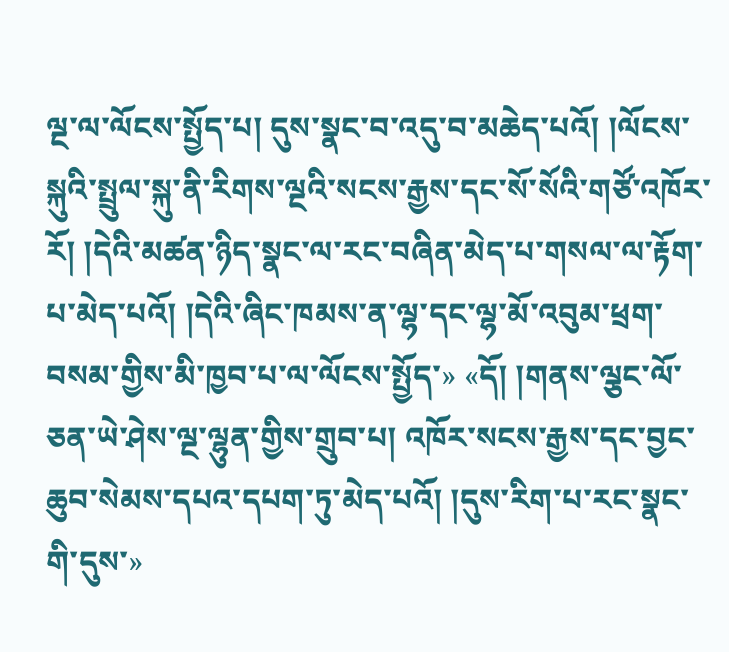ལྔ་ལ་ལོངས་སྤྱོད་པ། དུས་སྣང་བ་འདུ་བ་མཆེད་པའོ། །ལོངས་སྐུའི་སྤྲུལ་སྐུ་ནི་རིགས་ལྔའི་སངས་རྒྱས་དང་སོ་སོའི་གཙོ་འཁོར་རོ། །དེའི་མཚན་ཉིད་སྣང་ལ་རང་བཞིན་མེད་པ་གསལ་ལ་རྟོག་པ་མེད་པའོ། །དེའི་ཞིང་ཁམས་ན་ལྷ་དང་ལྷ་མོ་འབུམ་ཕྲག་བསམ་གྱིས་མི་ཁྱབ་པ་ལ་ལོངས་སྤྱོད་» «དོ། །གནས་ལྕང་ལོ་ཅན་ཡེ་ཤེས་ལྔ་ལྷུན་གྱིས་གྲུབ་པ། འཁོར་སངས་རྒྱས་དང་བྱང་ཆུབ་སེམས་དཔའ་དཔག་ཏུ་མེད་པའོ། །དུས་རིག་པ་རང་སྣང་གི་དུས་»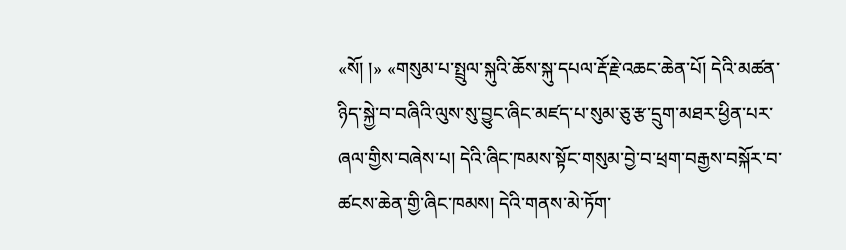«སོ། །» «གསུམ་པ་སྤྲུལ་སྐུའི་ཆོས་སྐུ་དཔལ་རྡོ་རྗེ་འཆང་ཆེན་པོ། དེའི་མཚན་ཉིད་སྐྱེ་བ་བཞིའི་ལུས་སུ་བྱུང་ཞིང་མཛད་པ་སུམ་ཅུ་རྩ་དྲུག་མཐར་ཕྱིན་པར་ཞལ་གྱིས་བཞེས་པ། དེའི་ཞིང་ཁམས་སྟོང་གསུམ་བྱེ་བ་ཕྲག་བརྒྱས་བསྐོར་བ་ཚངས་ཆེན་གྱི་ཞིང་ཁམས། དེའི་གནས་མེ་ཏོག་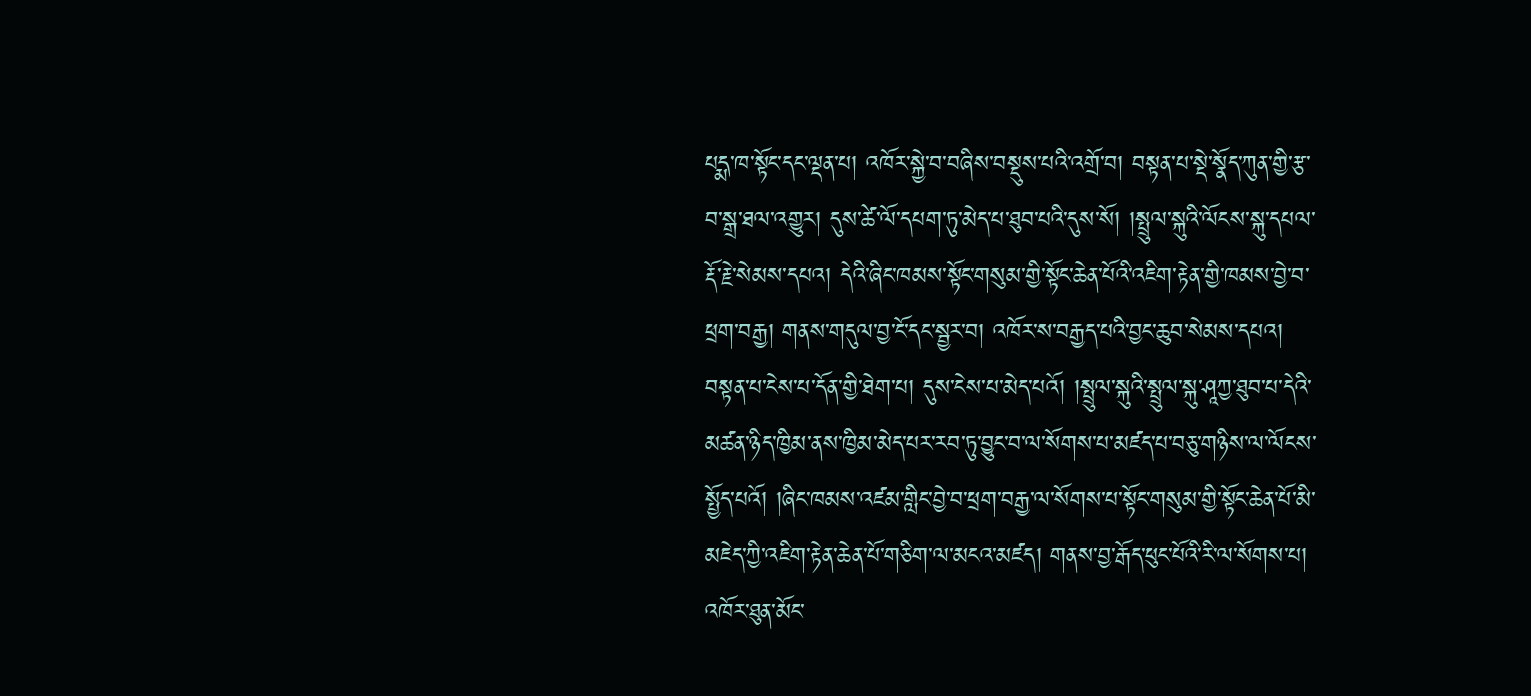པདྨ་ཁ་སྟོང་དང་ལྡན་པ། འཁོར་སྐྱེ་བ་བཞིས་བསྡུས་པའི་འགྲོ་བ། བསྟན་པ་སྡེ་སྣོད་ཀུན་གྱི་རྩ་བ་སྒྲ་ཐལ་འགྱུར། དུས་ཚེ་ལོ་དཔག་ཏུ་མེད་པ་ཐུབ་པའི་དུས་སོ། །སྤྲུལ་སྐུའི་ལོངས་སྐུ་དཔལ་རྡོ་རྗེ་སེམས་དཔའ། དེའི་ཞིང་ཁམས་སྟོང་གསུམ་གྱི་སྟོང་ཆེན་པོའི་འཇིག་རྟེན་གྱི་ཁམས་བྱེ་བ་ཕྲག་བརྒྱ། གནས་གདུལ་བྱ་ངོ་དང་སྦྱར་བ། འཁོར་ས་བརྒྱད་པའི་བྱང་ཆུབ་སེམས་དཔའ། བསྟན་པ་ངེས་པ་དོན་གྱི་ཐེག་པ། དུས་ངེས་པ་མེད་པའོ། །སྤྲུལ་སྐུའི་སྤྲུལ་སྐུ་ཤཱཀྱ་ཐུབ་པ་དེའི་མཚན་ཉིད་ཁྱིམ་ནས་ཁྱིམ་མེད་པར་རབ་ཏུ་བྱུང་བ་ལ་སོགས་པ་མཛད་པ་བཅུ་གཉིས་ལ་ལོངས་སྤྱོད་པའོ། །ཞིང་ཁམས་འཛམ་གླིང་བྱེ་བ་ཕྲག་བརྒྱ་ལ་སོགས་པ་སྟོང་གསུམ་གྱི་སྟོང་ཆེན་པོ་མི་མཇེད་ཀྱི་འཇིག་རྟེན་ཆེན་པོ་གཅིག་ལ་མངའ་མཛད། གནས་བྱ་རྒོད་ཕུང་པོའི་རི་ལ་སོགས་པ། འཁོར་ཐུན་མོང་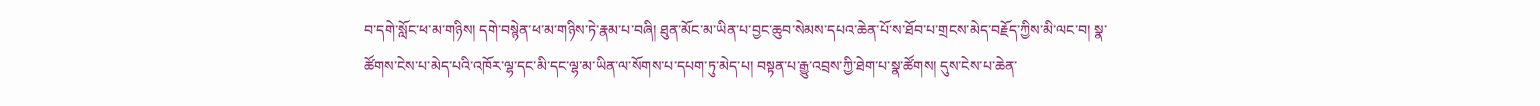བ་དགེ་སློང་ཕ་མ་གཉིས། དགེ་བསྙེན་ཕ་མ་གཉིས་ཏེ་རྣམ་པ་བཞི། ཐུན་མོང་མ་ཡིན་པ་བྱང་ཆུབ་སེམས་དཔའ་ཆེན་པོ་ས་ཐོབ་པ་གྲངས་མེད་བརྗོད་ཀྱིས་མི་ལང་བ། སྣ་ཚོགས་ངེས་པ་མེད་པའི་འཁོར་ལྷ་དང་མི་དང་ལྷ་མ་ཡིན་ལ་སོགས་པ་དཔག་ཏུ་མེད་པ། བསྟན་པ་རྒྱུ་འབྲས་ཀྱི་ཐེག་པ་སྣ་ཚོགས། དུས་ངེས་པ་ཆེན་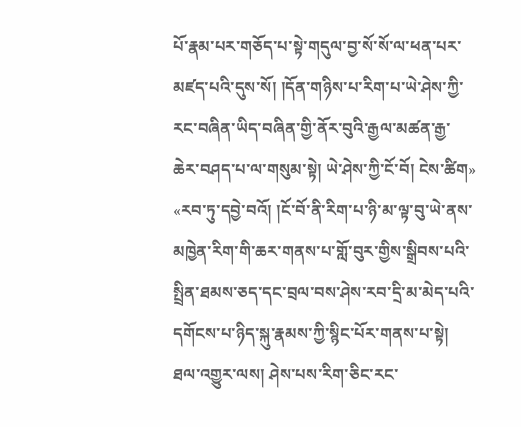པོ་རྣམ་པར་གཅོད་པ་སྟེ་གདུལ་བྱ་སོ་སོ་ལ་ཕན་པར་མཛད་པའི་དུས་སོ། །དོན་གཉིས་པ་རིག་པ་ཡེ་ཤེས་ཀྱི་རང་བཞིན་ཡིད་བཞིན་གྱི་ནོར་བུའི་རྒྱལ་མཚན་རྒྱ་ཆེར་བཤད་པ་ལ་གསུམ་སྟེ། ཡེ་ཤེས་ཀྱི་ངོ་བོ། ངེས་ཚིག» «རབ་ཏུ་དབྱེ་བའོ། །ངོ་བོ་ནི་རིག་པ་ཉི་མ་ལྟ་བུ་ཡེ་ནས་མཁྱེན་རིག་གི་ཆར་གནས་པ་གློ་བུར་གྱིས་སྒྲིབས་པའི་སྤྲིན་ཐམས་ཅད་དང་བྲལ་བས་ཤེས་རབ་དྲི་མ་མེད་པའི་དགོངས་པ་ཉིད་སྐུ་རྣམས་ཀྱི་སྙིང་པོར་གནས་པ་སྟེ། ཐལ་འགྱུར་ལས། ཤེས་པས་རིག་ཅིང་རང་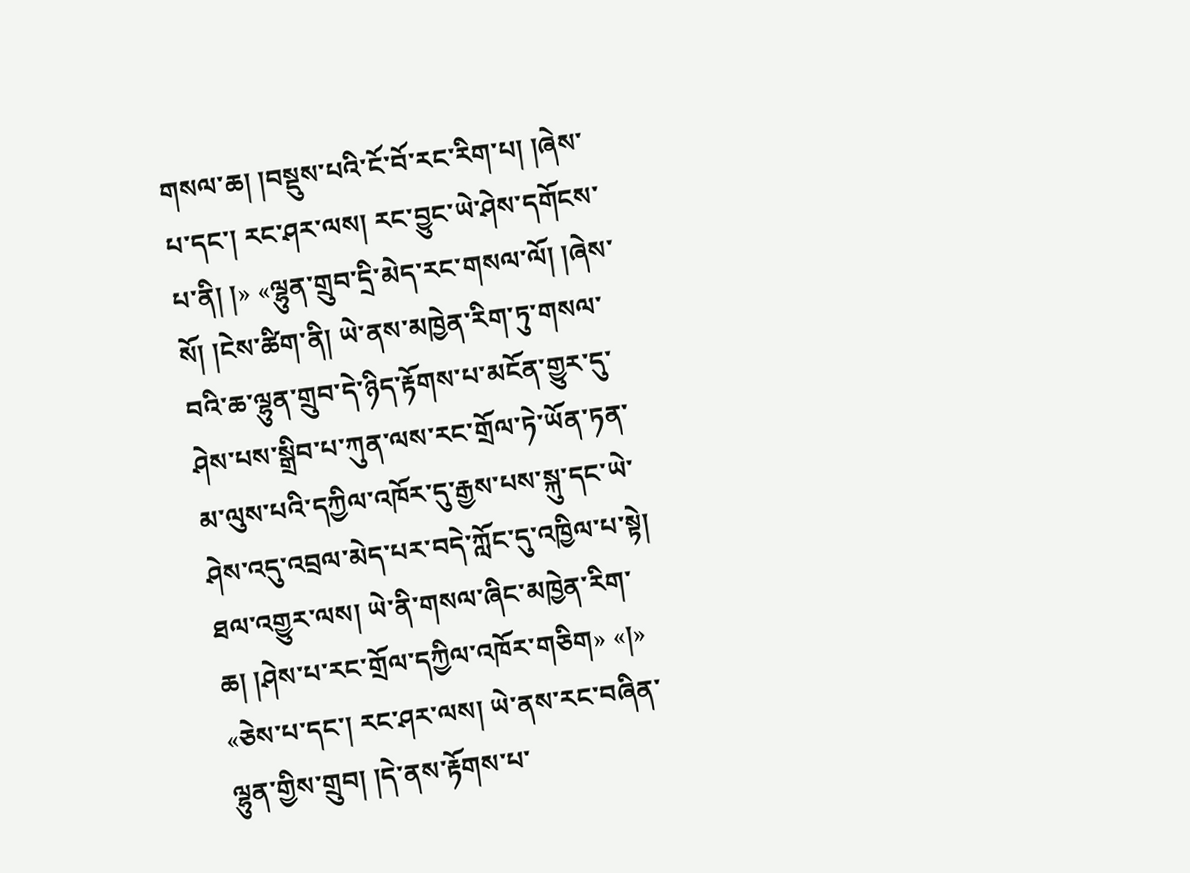གསལ་ཆ། །བསྡུས་པའི་ངོ་བོ་རང་རིག་པ། །ཞེས་པ་དང་། རང་ཤར་ལས། རང་བྱུང་ཡེ་ཤེས་དགོངས་པ་ནི། །» «ལྷུན་གྲུབ་དྲི་མེད་རང་གསལ་ལོ། །ཞེས་སོ། །ངེས་ཚིག་ནི། ཡེ་ནས་མཁྱེན་རིག་ཏུ་གསལ་བའི་ཆ་ལྷུན་གྲུབ་དེ་ཉིད་རྟོགས་པ་མངོན་གྱུར་དུ་ཤེས་པས་སྒྲིབ་པ་ཀུན་ལས་རང་གྲོལ་ཏེ་ཡོན་ཏན་མ་ལུས་པའི་དཀྱིལ་འཁོར་དུ་རྒྱས་པས་སྐུ་དང་ཡེ་ཤེས་འདུ་འབྲལ་མེད་པར་བདེ་ཀློང་དུ་འཁྱིལ་པ་སྟེ། ཐལ་འགྱུར་ལས། ཡེ་ནི་གསལ་ཞིང་མཁྱེན་རིག་ཆ། །ཤེས་པ་རང་གྲོལ་དཀྱིལ་འཁོར་གཅིག» «།» «ཅེས་པ་དང་། རང་ཤར་ལས། ཡེ་ནས་རང་བཞིན་ལྷུན་གྱིས་གྲུབ། །དེ་ནས་རྟོགས་པ་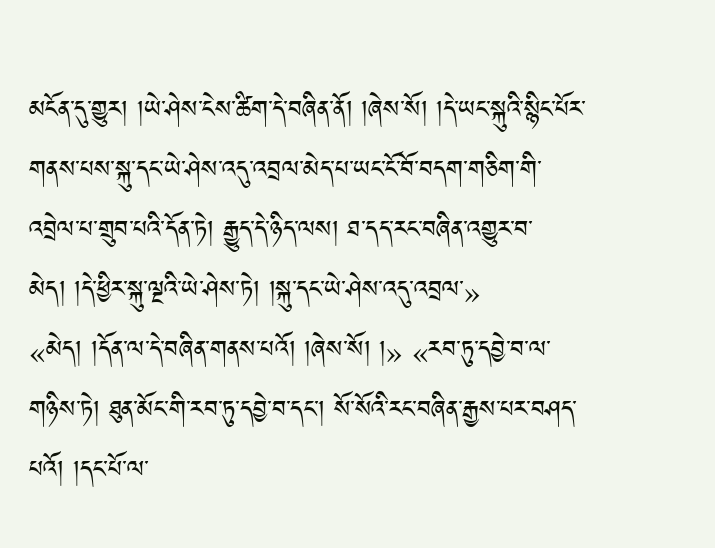མངོན་དུ་གྱུར། །ཡེ་ཤེས་ངེས་ཚིག་དེ་བཞིན་ནོ། །ཞེས་སོ། །དེ་ཡང་སྐུའི་སྙིང་པོར་གནས་པས་སྐུ་དང་ཡེ་ཤེས་འདུ་འབྲལ་མེད་པ་ཡང་ངོ་བོ་བདག་གཅིག་གི་འབྲེལ་པ་གྲུབ་པའི་དོན་ཏེ། རྒྱུད་དེ་ཉིད་ལས། ཐ་དད་རང་བཞིན་འགྱུར་བ་མེད། །དེ་ཕྱིར་སྐུ་ལྔའི་ཡེ་ཤེས་ཏེ། །སྐུ་དང་ཡེ་ཤེས་འདུ་འབྲལ་» «མེད། །དོན་ལ་དེ་བཞིན་གནས་པའོ། །ཞེས་སོ། །» «རབ་ཏུ་དབྱེ་བ་ལ་གཉིས་ཏེ། ཐུན་མོང་གི་རབ་ཏུ་དབྱེ་བ་དང་། སོ་སོའི་རང་བཞིན་རྒྱས་པར་བཤད་པའོ། །དང་པོ་ལ་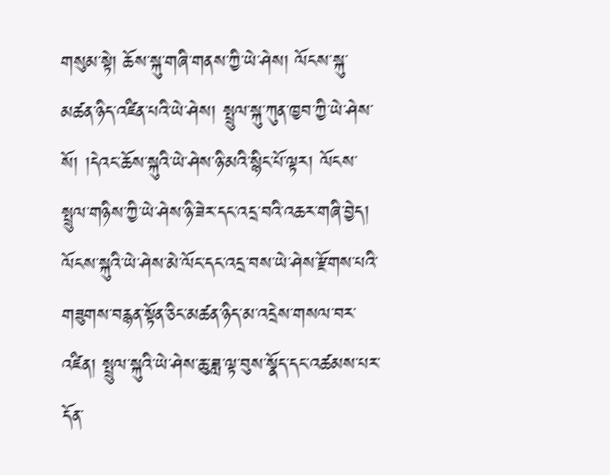གསུམ་སྟེ། ཆོས་སྐུ་གཞི་གནས་ཀྱི་ཡེ་ཤེས། ལོངས་སྐུ་མཚན་ཉིད་འཛིན་པའི་ཡེ་ཤེས། སྤྲུལ་སྐུ་ཀུན་ཁྱབ་ཀྱི་ཡེ་ཤེས་སོ། །དེའང་ཆོས་སྐུའི་ཡེ་ཤེས་ཉི་མའི་སྙིང་པོ་ལྟར། ལོངས་སྤྲུལ་གཉིས་ཀྱི་ཡེ་ཤེས་ཉི་ཟེར་དང་འདྲ་བའི་འཆར་གཞི་བྱེད། ལོངས་སྐུའི་ཡེ་ཤེས་མེ་ལོང་དང་འདྲ་བས་ཡེ་ཤེས་རྫོགས་པའི་གཟུགས་བརྙན་སྟོན་ཅིང་མཚན་ཉིད་མ་འདྲེས་གསལ་བར་འཛིན། སྤྲུལ་སྐུའི་ཡེ་ཤེས་ཆུ་ཟླ་ལྟ་བུས་སྣོད་དང་འཚམས་པར་དོན་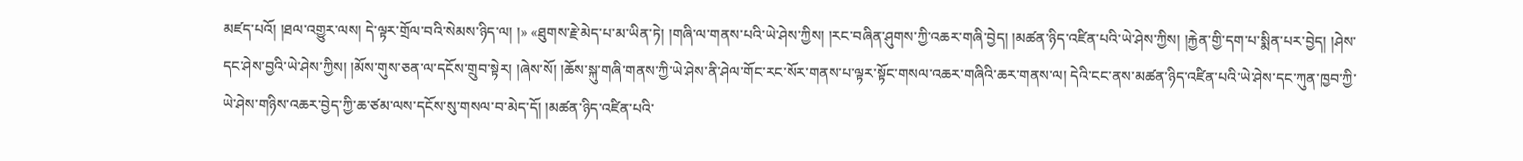མཛད་པའོ། །ཐལ་འགྱུར་ལས། དེ་ལྟར་གྲོལ་བའི་སེམས་ཉིད་ལ། །» «ཐུགས་རྗེ་མེད་པ་མ་ཡིན་ཏེ། །གཞི་ལ་གནས་པའི་ཡེ་ཤེས་ཀྱིས། །རང་བཞིན་ཤུགས་ཀྱི་འཆར་གཞི་བྱེད། །མཚན་ཉིད་འཛིན་པའི་ཡེ་ཤེས་ཀྱིས། །རྐྱེན་གྱི་དག་པ་སྨིན་པར་བྱེད། །ཤེས་དང་ཤེས་བྱའི་ཡེ་ཤེས་ཀྱིས། །མོས་གུས་ཅན་ལ་དངོས་གྲུབ་སྟེར། །ཞེས་སོ། །ཆོས་སྐུ་གཞི་གནས་ཀྱི་ཡེ་ཤེས་ནི་ཤེལ་གོང་རང་སོར་གནས་པ་ལྟར་སྟོང་གསལ་འཆར་གཞིའི་ཆར་གནས་ལ། དེའི་ངང་ནས་མཚན་ཉིད་འཛིན་པའི་ཡེ་ཤེས་དང་ཀུན་ཁྱབ་ཀྱི་ཡེ་ཤེས་གཉིས་འཆར་བྱེད་ཀྱི་ཆ་ཙམ་ལས་དངོས་སུ་གསལ་བ་མེད་དོ། །མཚན་ཉིད་འཛིན་པའི་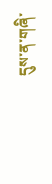དུས་ན་གཞི་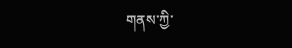གནས་ཀྱི་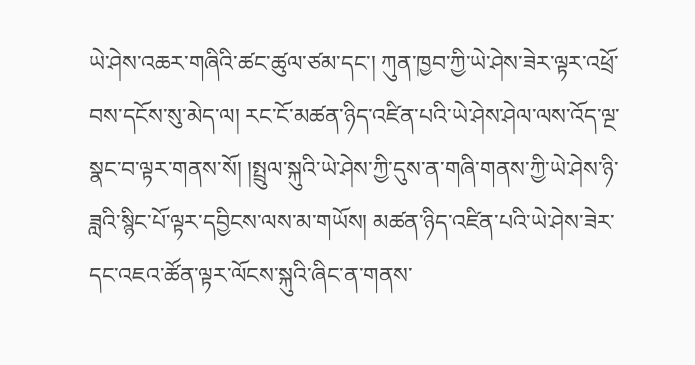ཡེ་ཤེས་འཆར་གཞིའི་ཚང་ཚུལ་ཙམ་དང་། ཀུན་ཁྱབ་ཀྱི་ཡེ་ཤེས་ཟེར་ལྟར་འཕྲོ་བས་དངོས་སུ་མེད་ལ། རང་ངོ་མཚན་ཉིད་འཛིན་པའི་ཡེ་ཤེས་ཤེལ་ལས་འོད་ལྔ་སྣང་བ་ལྟར་གནས་སོ། །སྤྲུལ་སྐུའི་ཡེ་ཤེས་ཀྱི་དུས་ན་གཞི་གནས་ཀྱི་ཡེ་ཤེས་ཉི་ཟླའི་སྙིང་པོ་ལྟར་དབྱིངས་ལས་མ་གཡོས། མཚན་ཉིད་འཛིན་པའི་ཡེ་ཤེས་ཟེར་དང་འཇའ་ཚོན་ལྟར་ལོངས་སྐུའི་ཞིང་ན་གནས་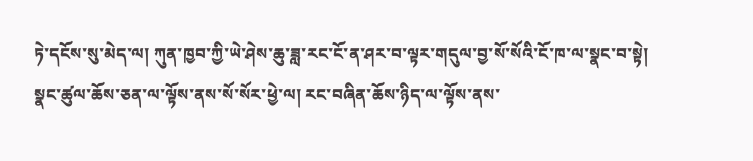ཏེ་དངོས་སུ་མེད་ལ། ཀུན་ཁྱབ་ཀྱི་ཡེ་ཤེས་ཆུ་ཟླ་རང་ངོ་ན་ཤར་བ་ལྟར་གདུལ་བྱ་སོ་སོའི་ངོ་ཁ་ལ་སྣང་བ་སྟེ། སྣང་ཚུལ་ཆོས་ཅན་ལ་ལྟོས་ནས་སོ་སོར་ཕྱེ་ལ། རང་བཞིན་ཆོས་ཉིད་ལ་ལྟོས་ནས་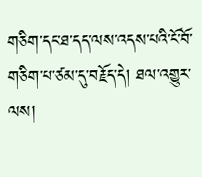གཅིག་དང་ཐ་དད་ལས་འདས་པའི་ངོ་བོ་གཅིག་པ་ཙམ་དུ་བརྗོད་དེ། ཐལ་འགྱུར་ལས།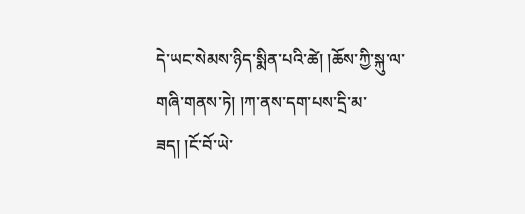དེ་ཡང་སེམས་ཉིད་སྨིན་པའི་ཚེ། །ཆོས་ཀྱི་སྐུ་ལ་གཞི་གནས་ཏེ། །ཀ་ནས་དག་པས་དྲི་མ་ཟད། །ངོ་བོ་ཡེ་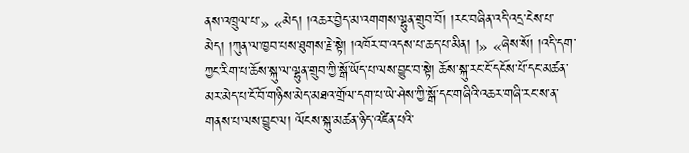ནས་འཁྲུལ་པ་» «མེད། །འཆར་བྱེད་མ་འགགས་ལྷུན་གྲུབ་བོ། །རང་བཞིན་འདི་འདྲ་ངེས་པ་མེད། །ཀུན་ལ་ཁྱབ་པས་ཐུགས་རྗེ་སྟེ། །འཁོར་བ་འདས་པ་ཆད་པ་མིན། །» «ཞེས་སོ། །འདི་དག་ཀྱང་རིག་པ་ཆོས་སྐུ་ལ་ལྷུན་གྲུབ་ཀྱི་སྒོ་ཡོད་པ་ལས་བྱུང་བ་སྟེ། ཆོས་སྐུ་རང་ངོ་དངོས་པོ་དང་མཚན་མར་མེད་པ་ངོ་བོ་གཉིས་མེད་མཐའ་གྲོལ་དག་པ་ཡེ་ཤེས་ཀྱི་སྒོ་དང་གཞིའི་འཆར་གཞི་རང་ས་ན་གནས་པ་ལས་བྱུང་ལ། ལོངས་སྐུ་མཚན་ཉིད་འཛིན་པའི་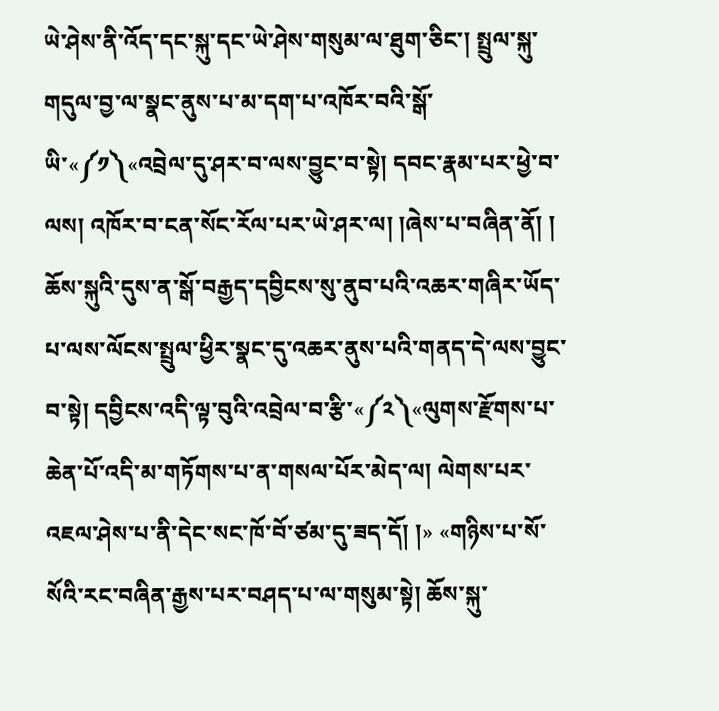ཡེ་ཤེས་ནི་འོད་དང་སྐུ་དང་ཡེ་ཤེས་གསུམ་ལ་ཐུག་ཅིང་། སྤྲུལ་སྐུ་གདུལ་བྱ་ལ་སྣང་ནུས་པ་མ་དག་པ་འཁོར་བའི་སྒོ་ཡི་«༼༡༽«འབྲེལ་དུ་ཤར་བ་ལས་བྱུང་བ་སྟེ། དབང་རྣམ་པར་ཕྱེ་བ་ལས། འཁོར་བ་ངན་སོང་རོལ་པར་ཡེ་ཤར་ལ། །ཞེས་པ་བཞིན་ནོ། ། ཆོས་སྐུའི་དུས་ན་སྒོ་བརྒྱད་དབྱིངས་སུ་ནུབ་པའི་འཆར་གཞིར་ཡོད་པ་ལས་ལོངས་སྤྲུལ་ཕྱིར་སྣང་དུ་འཆར་ནུས་པའི་གནད་དེ་ལས་བྱུང་བ་སྟེ། དབྱིངས་འདི་ལྟ་བུའི་འབྲེལ་བ་རྩི་«༼༢༽«ལུགས་རྫོགས་པ་ཆེན་པོ་འདི་མ་གཏོགས་པ་ན་གསལ་པོར་མེད་ལ། ལེགས་པར་འཇལ་ཤེས་པ་ནི་དེང་སང་ཁོ་བོ་ཙམ་དུ་ཟད་དོ། །» «གཉིས་པ་སོ་སོའི་རང་བཞིན་རྒྱས་པར་བཤད་པ་ལ་གསུམ་སྟེ། ཆོས་སྐུ་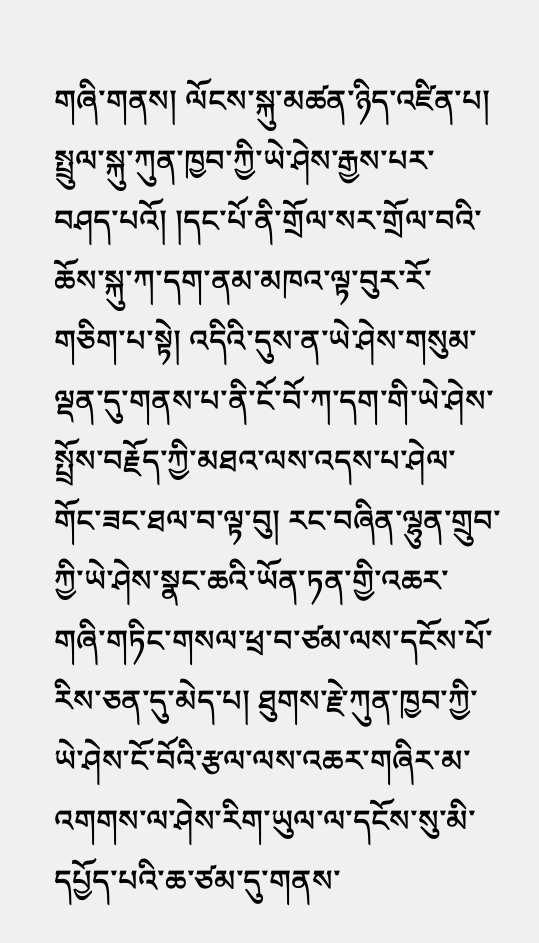གཞི་གནས། ལོངས་སྐུ་མཚན་ཉིད་འཛིན་པ། སྤྲུལ་སྐུ་ཀུན་ཁྱབ་ཀྱི་ཡེ་ཤེས་རྒྱས་པར་བཤད་པའོ། །དང་པོ་ནི་གྲོལ་སར་གྲོལ་བའི་ཆོས་སྐུ་ཀ་དག་ནམ་མཁའ་ལྟ་བུར་རོ་གཅིག་པ་སྟེ། འདིའི་དུས་ན་ཡེ་ཤེས་གསུམ་ལྡན་དུ་གནས་པ་ནི་ངོ་བོ་ཀ་དག་གི་ཡེ་ཤེས་སྤྲོས་བརྗོད་ཀྱི་མཐའ་ལས་འདས་པ་ཤེལ་གོང་ཟང་ཐལ་བ་ལྟ་བུ། རང་བཞིན་ལྷུན་གྲུབ་ཀྱི་ཡེ་ཤེས་སྣང་ཆའི་ཡོན་ཏན་གྱི་འཆར་གཞི་གཏིང་གསལ་ཕྲ་བ་ཙམ་ལས་དངོས་པོ་རིས་ཅན་དུ་མེད་པ། ཐུགས་རྗེ་ཀུན་ཁྱབ་ཀྱི་ཡེ་ཤེས་ངོ་བོའི་རྩལ་ལས་འཆར་གཞིར་མ་འགགས་ལ་ཤེས་རིག་ཡུལ་ལ་དངོས་སུ་མི་དཔྱོད་པའི་ཆ་ཙམ་དུ་གནས་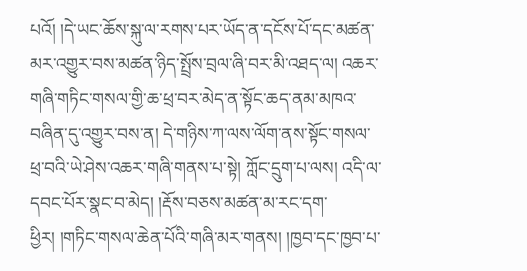པའོ། །དེ་ཡང་ཆོས་སྐུ་ལ་རགས་པར་ཡོད་ན་དངོས་པོ་དང་མཚན་མར་འགྱུར་བས་མཚན་ཉིད་སྤྲོས་བྲལ་ཞི་བར་མི་འཐད་ལ། འཆར་གཞི་གཏིང་གསལ་གྱི་ཆ་ཕྲ་བར་མེད་ན་སྟོང་ཆད་ནམ་མཁའ་བཞིན་དུ་འགྱུར་བས་ན། དེ་གཉིས་ཀ་ལས་ལོག་ནས་སྟོང་གསལ་ཕྲ་བའི་ཡེ་ཤེས་འཆར་གཞི་གནས་པ་སྟེ། ཀློང་དྲུག་པ་ལས། འདི་ལ་དབང་པོར་སྣང་བ་མེད། །རྡོས་བཅས་མཚན་མ་རང་དག་ཕྱིར། །གཏིང་གསལ་ཆེན་པོའི་གཞི་མར་གནས། །ཁྱབ་དང་ཁྱབ་པ་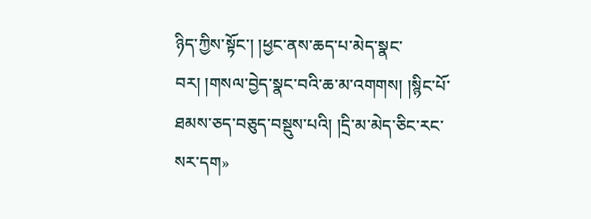ཉིད་ཀྱིས་སྟོང་། །ཕྱང་ནས་ཆད་པ་མེད་སྣང་བར། །གསལ་བྱེད་སྣང་བའི་ཆ་མ་འགགས། །སྙིང་པོ་ཐམས་ཅད་བཅུད་བསྡུས་པའི། །དྲི་མ་མེད་ཅིང་རང་སར་དག»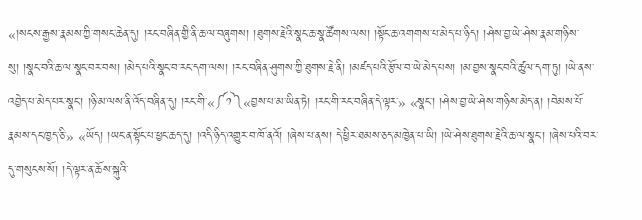«།སངས་རྒྱས་རྣམས་ཀྱི་གསང་ཆེན་དུ། །རང་བཞིན་གྱི་ནི་ཆ་ལ་བཞུགས། །ཐུགས་རྗེའི་སྣང་ཆ་སྣ་ཚོགས་ལས། །སྟོང་ཆ་འགགས་པ་མེད་པ་ཉིད། །ཤེས་བྱ་ཡེ་ཤེས་རྣམ་གཉིས་སུ། །སྣང་བའི་ཆ་ལ་སྣང་བར་བས། །མེད་པའི་སྣང་བ་རང་དག་ལས། །རང་བཞིན་ཤུགས་ཀྱི་ཐུགས་རྗེ་ནི། །མཛད་པའི་རྩོལ་བ་ཡེ་མེད་པས། །མ་བྱས་སྣང་བའི་ཚུལ་དག་ཏུ། །ཡེ་ནས་འབྱེད་པ་མེད་པར་སྣང་། །ཉི་མ་ལས་ནི་འོད་བཞིན་དུ། །རང་གི་«༼༡༽«བྱས་པ་མ་ཡིན་ཏེ། །རང་གི་རང་བཞིན་དེ་ལྟར་» «སྣང་། །ཤེས་བྱ་ཡེ་ཤེས་གཉིས་མེད་ན། །བེམས་པོ་རྣམས་དང་ཁྱད་ཅི་» «ཡོད། །ཡང་ན་སྟོང་པ་ཕྱང་ཆད་དུ། །འདི་ཉིད་འགྱུར་བ་ཁོ་ནའོ། །ཞེས་པ་ནས། དེ་ཕྱིར་ཐམས་ཅད་མཁྱེན་པ་ཡི། །ཡེ་ཤེས་ཐུགས་རྗེའི་ཆ་ལ་སྣང་། །ཞེས་པའི་བར་དུ་གསུངས་སོ། །དེ་ལྟར་ན་ཆོས་སྐུའི་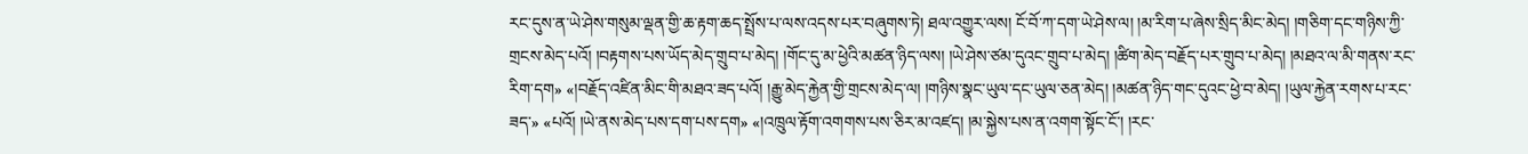རང་དུས་ན་ཡེ་ཤེས་གསུམ་ལྡན་གྱི་ཆ་རྟག་ཆད་སྤྲོས་པ་ལས་འདས་པར་བཞུགས་ཏེ། ཐལ་འགྱུར་ལས། ངོ་བོ་ཀ་དག་ཡེ་ཤེས་ལ། །མ་རིག་པ་ཞེས་སྲིད་མིང་མེད། །གཅིག་དང་གཉིས་ཀྱི་གྲངས་མེད་པའོ། །བརྟགས་པས་ཡོད་མེད་གྲུབ་པ་མེད། །གོང་དུ་མ་ཕྱེའི་མཚན་ཉིད་ལས། །ཡེ་ཤེས་ཙམ་དུའང་གྲུབ་པ་མེད། །ཚིག་མེད་བརྗོད་པར་གྲུབ་པ་མེད། །མཐའ་ལ་མི་གནས་རང་རིག་དག» «།བརྗོད་འཛིན་མིང་གི་མཐའ་ཟད་པའོ། །རྒྱུ་མེད་རྐྱེན་གྱི་གྲངས་མེད་ལ། །གཉིས་སྣང་ཡུལ་དང་ཡུལ་ཅན་མེད། །མཚན་ཉིད་གང་དུའང་ཕྱེ་བ་མེད། །ཡུལ་རྐྱེན་རགས་པ་རང་ཟད་» «པའོ། །ཡེ་ནས་མེད་པས་དག་པས་དག» «།འཁྲུལ་རྟོག་འགགས་པས་ཅིར་མ་འཛད། །མ་སྐྱེས་པས་ན་འགག་སྟོང་ངོ་། །རང་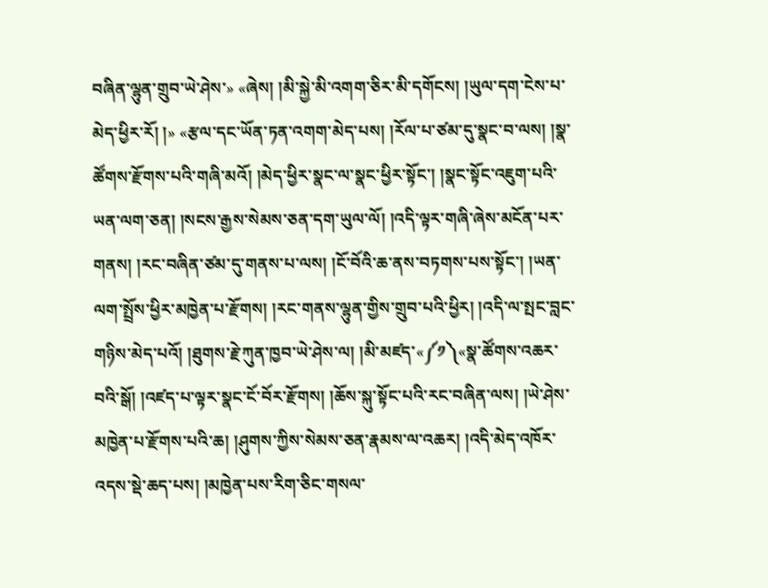བཞིན་ལྷུན་གྲུབ་ཡེ་ཤེས་» «ཞེས། །མི་སྐྱེ་མི་འགག་ཅིར་མི་དགོངས། །ཡུལ་དག་ངེས་པ་མེད་ཕྱིར་རོ། །» «རྩལ་དང་ཡོན་ཏན་འགག་མེད་པས། །རོལ་པ་ཙམ་དུ་སྣང་བ་ལས། །སྣ་ཚོགས་རྫོགས་པའི་གཞི་མའོ། །མེད་ཕྱིར་སྣང་ལ་སྣང་ཕྱིར་སྟོང་། །སྣང་སྟོང་འཇུག་པའི་ཡན་ལག་ཅན། །སངས་རྒྱས་སེམས་ཅན་དག་ཡུལ་ལོ། །འདི་ལྟར་གཞི་ཞེས་མངོན་པར་གནས། །རང་བཞིན་ཙམ་དུ་གནས་པ་ལས། །ངོ་བོའི་ཆ་ནས་བཏགས་པས་སྟོང་། །ཡན་ལག་སྤྲོས་ཕྱིར་མཁྱེན་པ་རྫོགས། །རང་གནས་ལྷུན་གྱིས་གྲུབ་པའི་ཕྱིར། །འདི་ལ་སྤང་བླང་གཉིས་མེད་པའོ། །ཐུགས་རྗེ་ཀུན་ཁྱབ་ཡེ་ཤེས་ལ། །མི་མཛད་«༼༡༽«སྣ་ཚོགས་འཆར་བའི་སྒོ། །འཛད་པ་ལྟར་སྣང་ངོ་བོར་རྫོགས། །ཆོས་སྐུ་སྟོང་པའི་རང་བཞིན་ལས། །ཡེ་ཤེས་མཁྱེན་པ་རྫོགས་པའི་ཆ། །ཤུགས་ཀྱིས་སེམས་ཅན་རྣམས་ལ་འཆར། །འདི་མེད་འཁོར་འདས་སྡེ་ཆད་པས། །མཁྱེན་པས་རིག་ཅིང་གསལ་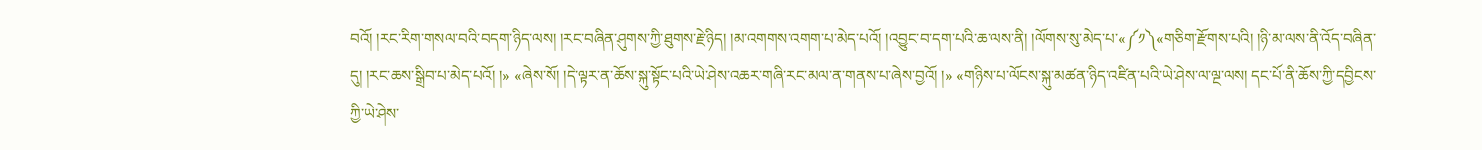བའོ། །རང་རིག་གསལ་བའི་བདག་ཉིད་ལས། །རང་བཞིན་ཤུགས་ཀྱི་ཐུགས་རྗེ་ཉིད། །མ་འགགས་འགག་པ་མེད་པའོ། །འབྱུང་བ་དག་པའི་ཆ་ལས་ནི། །ལོགས་སུ་མེད་པ་«༼༡༽«གཅིག་རྫོགས་པའི། །ཉི་མ་ལས་ནི་འོད་བཞིན་དུ། །རང་ཆས་སྒྲིབ་པ་མེད་པའོ། །» «ཞེས་སོ། །དེ་ལྟར་ན་ཆོས་སྐུ་སྟོང་པའི་ཡེ་ཤེས་འཆར་གཞི་རང་མལ་ན་གནས་པ་ཞེས་བྱའོ། །» «གཉིས་པ་ལོངས་སྐུ་མཚན་ཉིད་འཛིན་པའི་ཡེ་ཤེས་ལ་ལྔ་ལས། དང་པོ་ནི་ཆོས་ཀྱི་དབྱིངས་ཀྱི་ཡེ་ཤེས་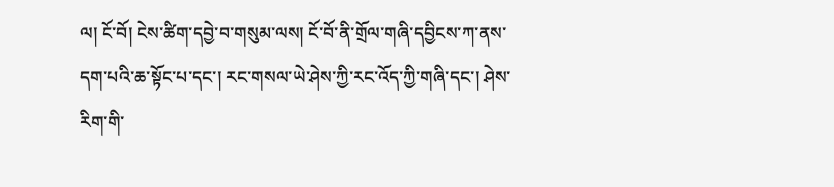ལ། ངོ་བོ། ངེས་ཚིག་དབྱེ་བ་གསུམ་ལས། ངོ་བོ་ནི་གྲོལ་གཞི་དབྱིངས་ཀ་ནས་དག་པའི་ཆ་སྟོང་པ་དང་། རང་གསལ་ཡེ་ཤེས་ཀྱི་རང་འོད་ཀྱི་གཞི་དང་། ཤེས་རིག་གི་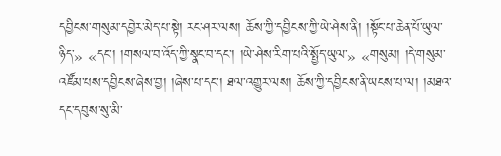དབྱིངས་གསུམ་དབྱེར་མེད་པ་སྟེ། རང་ཤར་ལས། ཆོས་ཀྱི་དབྱིངས་ཀྱི་ཡེ་ཤེས་ནི། །སྟོང་པ་ཆེན་པོ་ཡུལ་ཉིད་» «དང་། །གསལ་བ་འོད་ཀྱི་སྣང་བ་དང་། །ཡེ་ཤེས་རིག་པའི་སྤྱོད་ཡུལ་» «གསུམ། །དེ་གསུམ་འཛོམ་པས་དབྱིངས་ཞེས་བྱ། །ཞེས་པ་དང་། ཐལ་འགྱུར་ལས། ཆོས་ཀྱི་དབྱིངས་ནི་ཡངས་པ་ལ། །མཐའ་དང་དབུས་སུ་མི་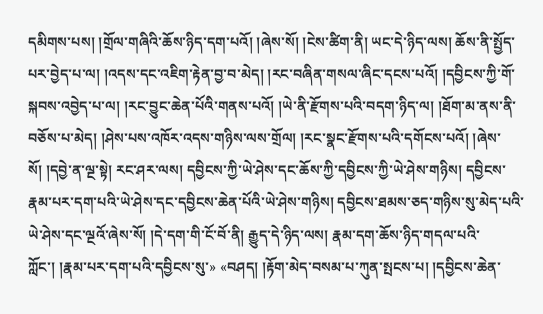དམིགས་པས། །གྲོལ་གཞིའི་ཆོས་ཉིད་དག་པའོ། །ཞེས་སོ། །ངེས་ཚིག་ནི། ཡང་དེ་ཉིད་ལས། ཆོས་ནི་སྤྱོད་པར་བྱེད་པ་ལ། །འདས་དང་འཇིག་རྟེན་བྱ་བ་མེད། །རང་བཞིན་གསལ་ཞིང་དངས་པའོ། །དབྱིངས་ཀྱི་གོ་སྐབས་འབྱེད་པ་ལ། །རང་བྱུང་ཆེན་པོའི་གནས་པའོ། །ཡེ་ནི་རྫོགས་པའི་བདག་ཉིད་ལ། །ཐོག་མ་ནས་ནི་བཅོས་པ་མེད། །ཤེས་པས་འཁོར་འདས་གཉིས་ལས་གྲོལ། །རང་སྣང་རྫོགས་པའི་དགོངས་པའོ། །ཞེས་སོ། །དབྱེ་ན་ལྔ་སྟེ། རང་ཤར་ལས། དབྱིངས་ཀྱི་ཡེ་ཤེས་དང་ཆོས་ཀྱི་དབྱིངས་ཀྱི་ཡེ་ཤེས་གཉིས། དབྱིངས་རྣམ་པར་དག་པའི་ཡེ་ཤེས་དང་དབྱིངས་ཆེན་པོའི་ཡེ་ཤེས་གཉིས། དབྱིངས་ཐམས་ཅད་གཉིས་སུ་མེད་པའི་ཡེ་ཤེས་དང་ལྔའོ་ཞེས་སོ། །དེ་དག་གི་ངོ་བོ་ནི། རྒྱུད་དེ་ཉིད་ལས། རྣམ་དག་ཆོས་ཉིད་གདལ་པའི་ཀློང་། །རྣམ་པར་དག་པའི་དབྱིངས་སུ་» «བཤད། །རྟོག་མེད་བསམ་པ་ཀུན་སྤངས་པ། །དབྱིངས་ཆེན་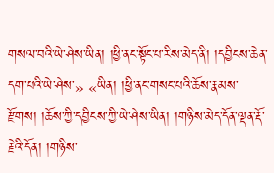གསལ་བའི་ཡེ་ཤེས་ཡིན། །ཕྱི་ནང་སྟོང་པ་རིས་མེད་ནི། །དབྱིངས་ཆེན་དག་པའི་ཡེ་ཤེས་» «ཡིན། །ཕྱི་ནང་གསང་པའི་ཆོས་རྣམས་རྫོགས། །ཆོས་ཀྱི་དབྱིངས་ཀྱི་ཡེ་ཤེས་ཡིན། །གཉིས་མེད་དོན་ལྡན་རྡོ་རྗེའི་དོན། །གཉིས་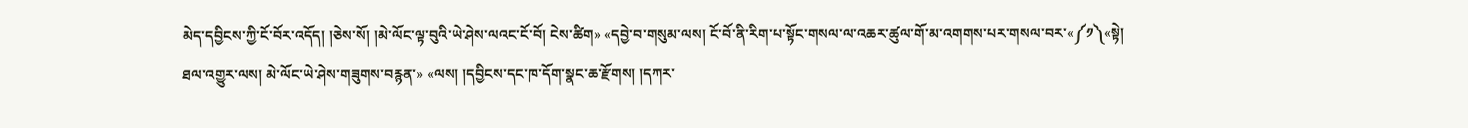མེད་དབྱིངས་ཀྱི་ངོ་བོར་འདོད། །ཅེས་སོ། །མེ་ལོང་ལྟ་བུའི་ཡེ་ཤེས་ལའང་ངོ་བོ། ངེས་ཚིག» «དབྱེ་བ་གསུམ་ལས། ངོ་བོ་ནི་རིག་པ་སྟོང་གསལ་ལ་འཆར་ཚུལ་གོ་མ་འགགས་པར་གསལ་བར་«༼༡༽«སྟེ། ཐལ་འགྱུར་ལས། མེ་ལོང་ཡེ་ཤེས་གཟུགས་བརྙན་» «ལས། །དབྱིངས་དང་ཁ་དོག་སྣང་ཆ་རྫོགས། །དཀར་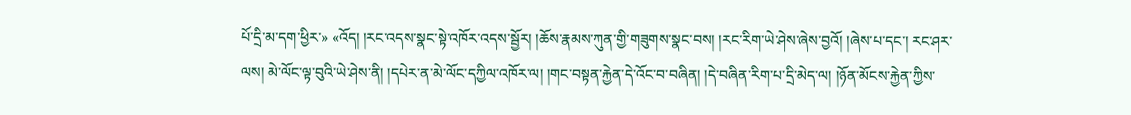པོ་དྲི་མ་དག་ཕྱིར་» «འོད། །རང་འདས་སྣང་སྟེ་འཁོར་འདས་སྦྱོར། །ཆོས་རྣམས་ཀུན་གྱི་གཟུགས་སྣང་བས། །རང་རིག་ཡེ་ཤེས་ཞེས་བྱའོ། །ཞེས་པ་དང་། རང་ཤར་ལས། མེ་ལོང་ལྟ་བུའི་ཡེ་ཤེས་ནི། །དཔེར་ན་མེ་ལོང་དཀྱིལ་འཁོར་ལ། །གང་བསྟན་རྐྱེན་དེ་འོང་བ་བཞིན། །དེ་བཞིན་རིག་པ་དྲི་མེད་ལ། །ཉོན་མོངས་རྐྱེན་ཀྱིས་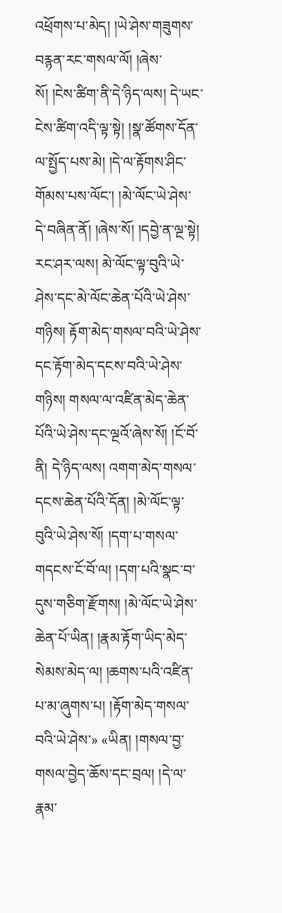འཕྲོགས་པ་མེད། །ཡེ་ཤེས་གཟུགས་བརྙན་རང་གསལ་ལོ། །ཞེས་སོ། །ངེས་ཚིག་ནི་དེ་ཉིད་ལས། དེ་ཡང་ངེས་ཚིག་འདི་ལྟ་སྟེ། །སྣ་ཚོགས་དོན་ལ་སྤྱོད་པས་མེ། །དེ་ལ་རྟོགས་ཤིང་གོམས་པས་ལོང་། །མེ་ལོང་ཡེ་ཤེས་དེ་བཞིན་ནོ། །ཞེས་སོ། །དབྱེ་ན་ལྔ་སྟེ། རང་ཤར་ལས། མེ་ལོང་ལྟ་བུའི་ཡེ་ཤེས་དང་མེ་ལོང་ཆེན་པོའི་ཡེ་ཤེས་གཉིས། རྟོག་མེད་གསལ་བའི་ཡེ་ཤེས་དང་རྟོག་མེད་དངས་བའི་ཡེ་ཤེས་གཉིས། གསལ་ལ་འཛིན་མེད་ཆེན་པོའི་ཡེ་ཤེས་དང་ལྔའོ་ཞེས་སོ། །ངོ་བོ་ནི། དེ་ཉིད་ལས། འགག་མེད་གསལ་དངས་ཆེན་པོའི་དོན། །མེ་ལོང་ལྟ་བུའི་ཡེ་ཤེས་སོ། །དག་པ་གསལ་གདངས་ངོ་བོ་ལ། །དག་པའི་སྣང་བ་དུས་གཅིག་རྫོགས། །མེ་ལོང་ཡེ་ཤེས་ཆེན་པོ་ཡིན། །རྣམ་རྟོག་ཡིད་མེད་སེམས་མེད་ལ། །ཆགས་པའི་འཛིན་པ་མ་ཞུགས་པ། །རྟོག་མེད་གསལ་བའི་ཡེ་ཤེས་» «ཡིན། །གསལ་བྱ་གསལ་བྱེད་ཆོས་དང་བྲལ། །དེ་ལ་རྣམ་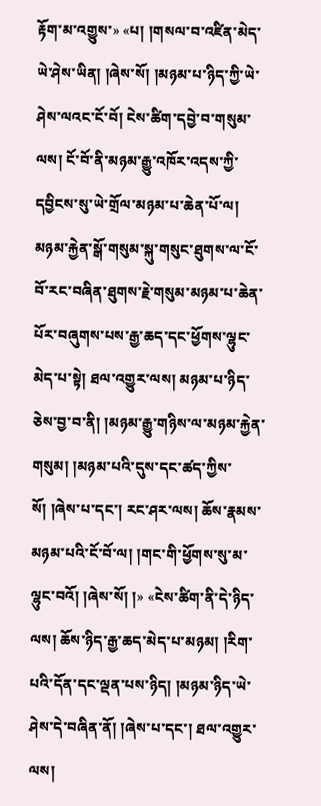རྟོག་མ་འགྱུས་» «པ། །གསལ་བ་འཛིན་མེད་ཡེ་ཤེས་ཡིན། །ཞེས་སོ། །མཉམ་པ་ཉིད་ཀྱི་ཡེ་ཤེས་ལའང་ངོ་བོ། ངེས་ཚིག་དབྱེ་བ་གསུམ་ལས། ངོ་བོ་ནི་མཉམ་རྒྱུ་འཁོར་འདས་ཀྱི་དབྱིངས་སུ་ཡེ་གྲོལ་མཉམ་པ་ཆེན་པོ་ལ། མཉམ་རྐྱེན་སྒོ་གསུམ་སྐུ་གསུང་ཐུགས་ལ་ངོ་བོ་རང་བཞིན་ཐུགས་རྗེ་གསུམ་མཉམ་པ་ཆེན་པོར་བཞུགས་པས་རྒྱ་ཆད་དང་ཕྱོགས་ལྷུང་མེད་པ་སྟེ། ཐལ་འགྱུར་ལས། མཉམ་པ་ཉིད་ཅེས་བྱ་བ་ནི། །མཉམ་རྒྱུ་གཉིས་ལ་མཉམ་རྐྱེན་གསུམ། །མཉམ་པའི་དུས་དང་ཚད་ཀྱིས་སོ། །ཞེས་པ་དང་། རང་ཤར་ལས། ཆོས་རྣམས་མཉམ་པའི་ངོ་བོ་ལ། །གང་གི་ཕྱོགས་སུ་མ་ལྷུང་བའོ། །ཞེས་སོ། །» «ངེས་ཚིག་ནི་དེ་ཉིད་ལས། ཆོས་ཉིད་རྒྱ་ཆད་མེད་པ་མཉམ། །རིག་པའི་དོན་དང་ལྡན་པས་ཉིད། །མཉམ་ཉིད་ཡེ་ཤེས་དེ་བཞིན་ནོ། །ཞེས་པ་དང་། ཐལ་འགྱུར་ལས།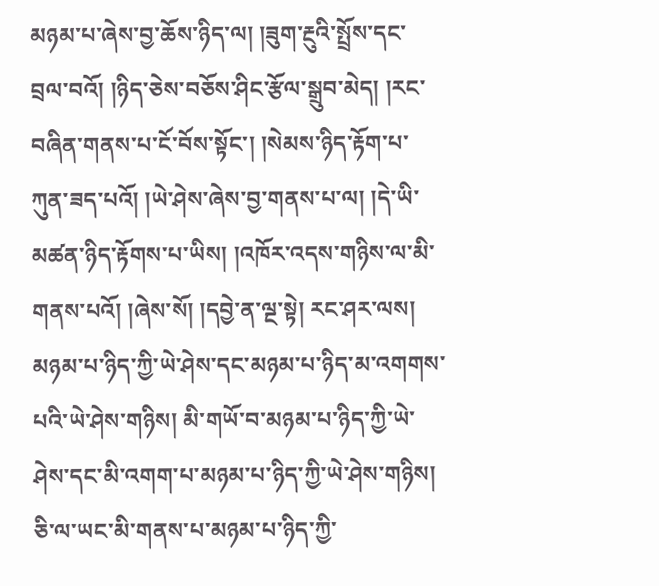མཉམ་པ་ཞེས་བྱ་ཆོས་ཉིད་ལ། །ཟུག་རྔུའི་སྤྲོས་དང་བྲལ་བའོ། །ཉིད་ཅེས་བཅོས་ཤིང་རྩོལ་སྒྲུབ་མེད། །རང་བཞིན་གནས་པ་ངོ་བོས་སྟོང་། །སེམས་ཉིད་རྟོག་པ་ཀུན་ཟད་པའོ། །ཡེ་ཤེས་ཞེས་བྱ་གནས་པ་ལ། །དེ་ཡི་མཚན་ཉིད་རྟོགས་པ་ཡིས། །འཁོར་འདས་གཉིས་ལ་མི་གནས་པའོ། །ཞེས་སོ། །དབྱེ་ན་ལྔ་སྟེ། རང་ཤར་ལས། མཉམ་པ་ཉིད་ཀྱི་ཡེ་ཤེས་དང་མཉམ་པ་ཉིད་མ་འགགས་པའི་ཡེ་ཤེས་གཉིས། མི་གཡོ་བ་མཉམ་པ་ཉིད་ཀྱི་ཡེ་ཤེས་དང་མི་འགག་པ་མཉམ་པ་ཉིད་ཀྱི་ཡེ་ཤེས་གཉིས། ཅི་ལ་ཡང་མི་གནས་པ་མཉམ་པ་ཉིད་ཀྱི་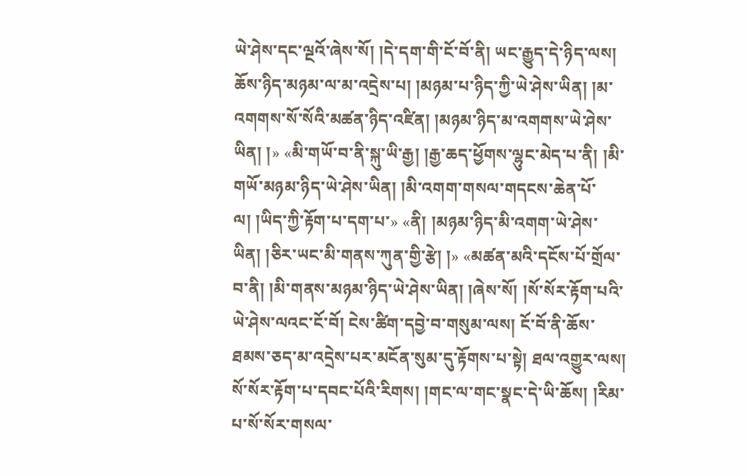ཡེ་ཤེས་དང་ལྔའོ་ཞེས་སོ། །དེ་དག་གི་ངོ་བོ་ནི། ཡང་རྒྱུད་དེ་ཉིད་ལས། ཆོས་ཉིད་མཉམ་ལ་མ་འདྲེས་པ། །མཉམ་པ་ཉིད་ཀྱི་ཡེ་ཤེས་ཡིན། །མ་འགགས་སོ་སོའི་མཚན་ཉིད་འཛིན། །མཉམ་ཉིད་མ་འགགས་ཡེ་ཤེས་ཡིན། །» «མི་གཡོ་བ་ནི་སྐུ་ཡི་རྒྱ། །རྒྱ་ཆད་ཕྱོགས་ལྷུང་མེད་པ་ནི། །མི་གཡོ་མཉམ་ཉིད་ཡེ་ཤེས་ཡིན། །མི་འགག་གསལ་གདངས་ཆེན་པོ་ལ། །ཡིད་ཀྱི་རྟོག་པ་དག་པ་» «ནི། །མཉམ་ཉིད་མི་འགག་ཡེ་ཤེས་ཡིན། །ཅིར་ཡང་མི་གནས་ཀུན་གྱི་རྩེ། །» «མཚན་མའི་དངོས་པོ་གྲོལ་བ་ནི། །མི་གནས་མཉམ་ཉིད་ཡེ་ཤེས་ཡིན། །ཞེས་སོ། །སོ་སོར་རྟོག་པའི་ཡེ་ཤེས་ལའང་ངོ་བོ། ངེས་ཚིག་དབྱེ་བ་གསུམ་ལས། ངོ་བོ་ནི་ཆོས་ཐམས་ཅད་མ་འདྲེས་པར་མངོན་སུམ་དུ་རྟོགས་པ་སྟེ། ཐལ་འགྱུར་ལས། སོ་སོར་རྟོག་པ་དབང་པོའི་རིགས། །གང་ལ་གང་སྣང་དེ་ཡི་ཆོས། །རིམ་པ་སོ་སོར་གསལ་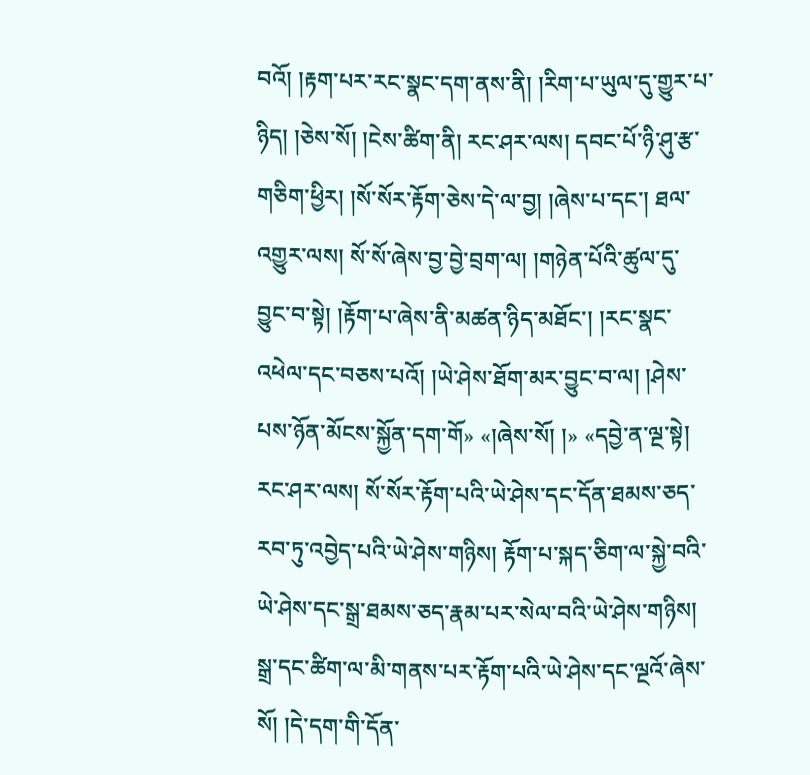བའོ། །རྟག་པར་རང་སྣང་དག་ནས་ནི། །རིག་པ་ཡུལ་དུ་གྱུར་པ་ཉིད། །ཅེས་སོ། །ངེས་ཚིག་ནི། རང་ཤར་ལས། དབང་པོ་ཉི་ཤུ་རྩ་གཅིག་ཕྱིར། །སོ་སོར་རྟོག་ཅེས་དེ་ལ་བྱ། །ཞེས་པ་དང་། ཐལ་འགྱུར་ལས། སོ་སོ་ཞེས་བྱ་བྱེ་བྲག་ལ། །གཉེན་པོའི་ཚུལ་དུ་བྱུང་བ་སྟེ། །རྟོག་པ་ཞེས་ནི་མཚན་ཉིད་མཐོང་། །རང་སྣང་འཕེལ་དང་བཅས་པའོ། །ཡེ་ཤེས་ཐོག་མར་བྱུང་བ་ལ། །ཤེས་པས་ཉོན་མོངས་སྐྱོན་དག་གོ» «།ཞེས་སོ། །» «དབྱེ་ན་ལྔ་སྟེ། རང་ཤར་ལས། སོ་སོར་རྟོག་པའི་ཡེ་ཤེས་དང་དོན་ཐམས་ཅད་རབ་ཏུ་འབྱེད་པའི་ཡེ་ཤེས་གཉིས། རྟོག་པ་སྐད་ཅིག་ལ་སྐྱེ་བའི་ཡེ་ཤེས་དང་སྒྲ་ཐམས་ཅད་རྣམ་པར་སེལ་བའི་ཡེ་ཤེས་གཉིས། སྒྲ་དང་ཚིག་ལ་མི་གནས་པར་རྟོག་པའི་ཡེ་ཤེས་དང་ལྔའོ་ཞེས་སོ། །དེ་དག་གི་དོན་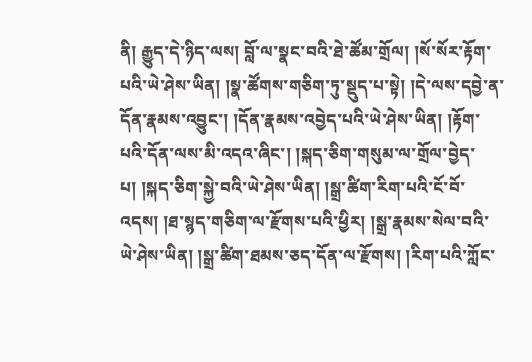ནི། རྒྱུད་དེ་ཉིད་ལས། བློ་ལ་སྣང་བའི་ཐེ་ཚོམ་གྲོལ། །སོ་སོར་རྟོག་པའི་ཡེ་ཤེས་ཡིན། །སྣ་ཚོགས་གཅིག་ཏུ་སྡུད་པ་སྟེ། །དེ་ལས་དབྱེ་ན་དོན་རྣམས་འབྱུང་། །དོན་རྣམས་འབྱེད་པའི་ཡེ་ཤེས་ཡིན། །རྟོག་པའི་དོན་ལས་མི་འདའ་ཞིང་། །སྐད་ཅིག་གསུམ་ལ་གྲོལ་བྱེད་པ། །སྐད་ཅིག་སྐྱེ་བའི་ཡེ་ཤེས་ཡིན། །སྒྲ་ཚིག་རིག་པའི་ངོ་བོ་འདས། །ཐ་སྙད་གཅིག་ལ་རྫོགས་པའི་ཕྱིར། །སྒྲ་རྣམས་སེལ་བའི་ཡེ་ཤེས་ཡིན། །སྒྲ་ཚིག་ཐམས་ཅད་དོན་ལ་རྫོགས། །རིག་པའི་ཀློང་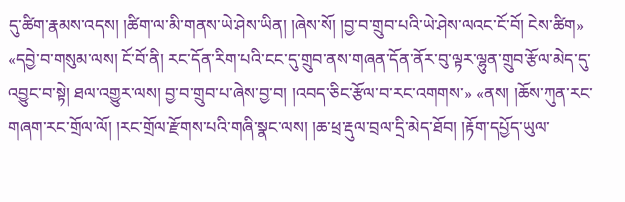དུ་ཚིག་རྣམས་འདས། །ཚིག་ལ་མི་གནས་ཡེ་ཤེས་ཡིན། །ཞེས་སོ། །བྱ་བ་གྲུབ་པའི་ཡེ་ཤེས་ལའང་ངོ་བོ། ངེས་ཚིག» «དབྱེ་བ་གསུམ་ལས། ངོ་བོ་ནི། རང་དོན་རིག་པའི་ངང་དུ་གྲུབ་ནས་གཞན་དོན་ནོར་བུ་ལྟར་ལྷུན་གྲུབ་རྩོལ་མེད་དུ་འབྱུང་བ་སྟེ། ཐལ་འགྱུར་ལས། བྱ་བ་གྲུབ་པ་ཞེས་བྱ་བ། །འབད་ཅིང་རྩོལ་བ་རང་འགགས་» «ནས། །ཆོས་ཀུན་རང་གཞག་རང་གྲོལ་ལོ། །རང་གྲོལ་རྫོགས་པའི་གཞི་སྣང་ལས། །ཆ་ཕྲ་རྡུལ་བྲལ་དྲི་མེད་ཐོབ། །རྟོག་དཔྱོད་ཡུལ་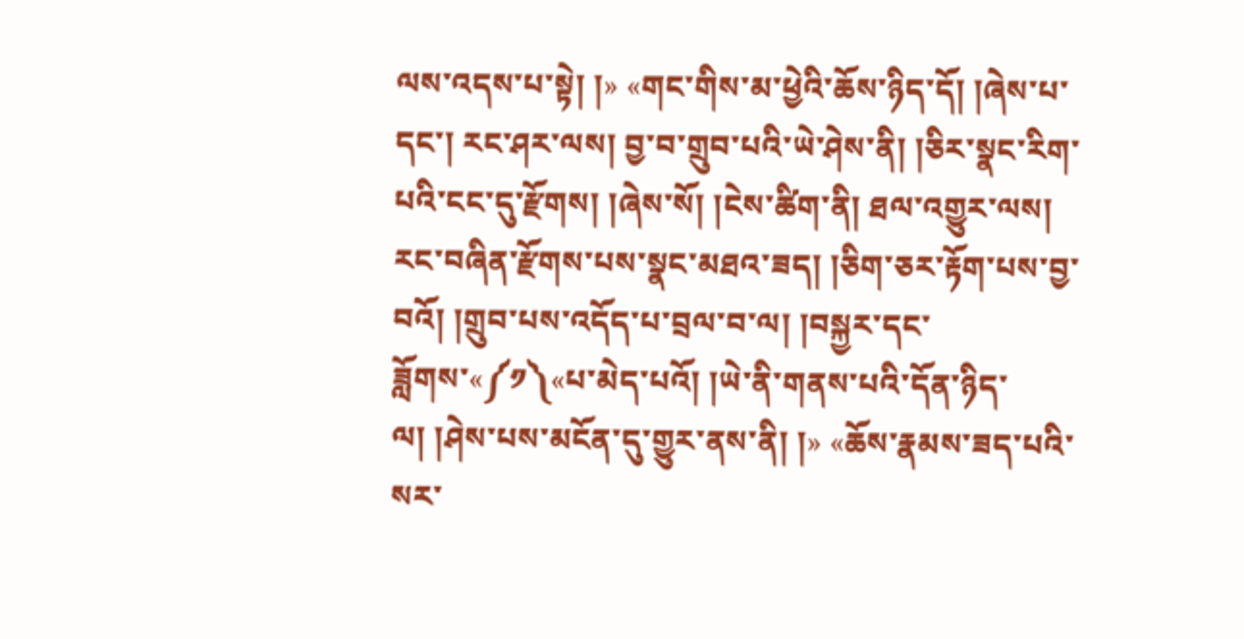ལས་འདས་པ་སྟེ། །» «གང་གིས་མ་ཕྱེའི་ཆོས་ཉིད་དོ། །ཞེས་པ་དང་། རང་ཤར་ལས། བྱ་བ་གྲུབ་པའི་ཡེ་ཤེས་ནི། །ཅིར་སྣང་རིག་པའི་ངང་དུ་རྫོགས། །ཞེས་སོ། །ངེས་ཚིག་ནི། ཐལ་འགྱུར་ལས། རང་བཞིན་རྫོགས་པས་སྣང་མཐའ་ཟད། །ཅིག་ཅར་རྟོག་པས་བྱ་བའོ། །གྲུབ་པས་འདོད་པ་བྲལ་བ་ལ། །བསྐྱར་དང་ཟློགས་«༼༡༽«པ་མེད་པའོ། །ཡེ་ནི་གནས་པའི་དོན་ཉིད་ལ། །ཤེས་པས་མངོན་དུ་གྱུར་ནས་ནི། །» «ཆོས་རྣམས་ཟད་པའི་སར་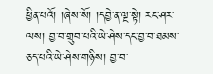ཕྱིན་པའོ། །ཞེས་སོ། །དབྱེ་ན་ལྔ་སྟེ། རང་ཤར་ལས། བྱ་བ་གྲུབ་པའི་ཡེ་ཤེས་དང་བྱ་བ་ཐམས་ཅད་པའི་ཡེ་ཤེས་གཉིས། བྱ་བ་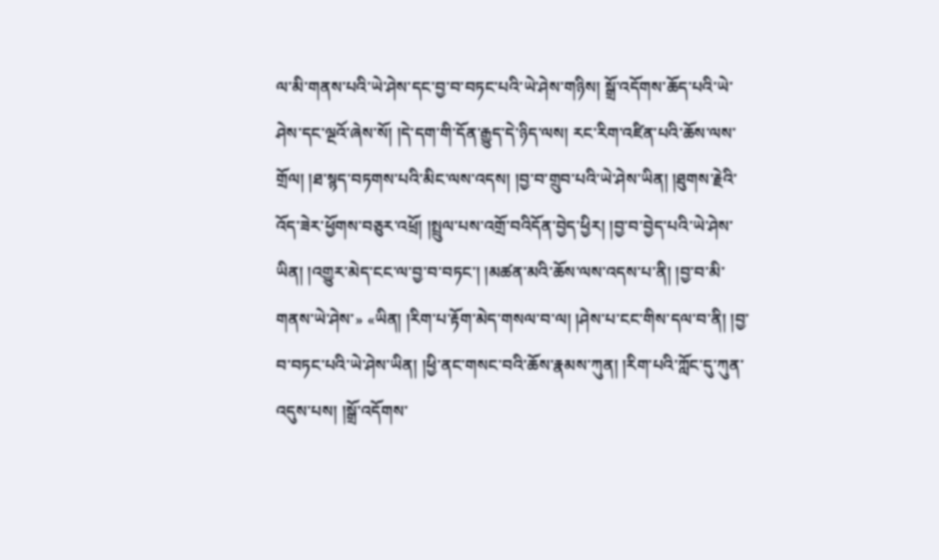ལ་མི་གནས་པའི་ཡེ་ཤེས་དང་བྱ་བ་བཏང་པའི་ཡེ་ཤེས་གཉིས། སྒྲོ་འདོགས་ཆོད་པའི་ཡེ་ཤེས་དང་ལྔའོ་ཞེས་སོ། །དེ་དག་གི་དོན་རྒྱུད་དེ་ཉིད་ལས། རང་རིག་འཛིན་པའི་ཆོས་ལས་གྲོལ། །ཐ་སྙད་བཏགས་པའི་མིང་ལས་འདས། །བྱ་བ་གྲུབ་པའི་ཡེ་ཤེས་ཡིན། །ཐུགས་རྗེའི་འོད་ཟེར་ཕྱོགས་བཅུར་འཕྲོ། །སྤྲུལ་པས་འགྲོ་བའིདོན་བྱེད་ཕྱིར། །བྱ་བ་བྱེད་པའི་ཡེ་ཤེས་ཡིན། །འགྱུར་མེད་ངང་ལ་བྱ་བ་བཏང་། །མཚན་མའི་ཆོས་ལས་འདས་པ་ནི། །བྱ་བ་མི་གནས་ཡེ་ཤེས་» «ཡིན། །རིག་པ་རྟོག་མེད་གསལ་བ་ལ། །ཤེས་པ་ངང་གིས་དལ་བ་ནི། །བྱ་བ་བཏང་པའི་ཡེ་ཤེས་ཡིན། །ཕྱི་ནང་གསང་བའི་ཆོས་རྣམས་ཀུན། །རིག་པའི་ཀློང་དུ་ཀུན་འདུས་པས། །སྒྲོ་འདོགས་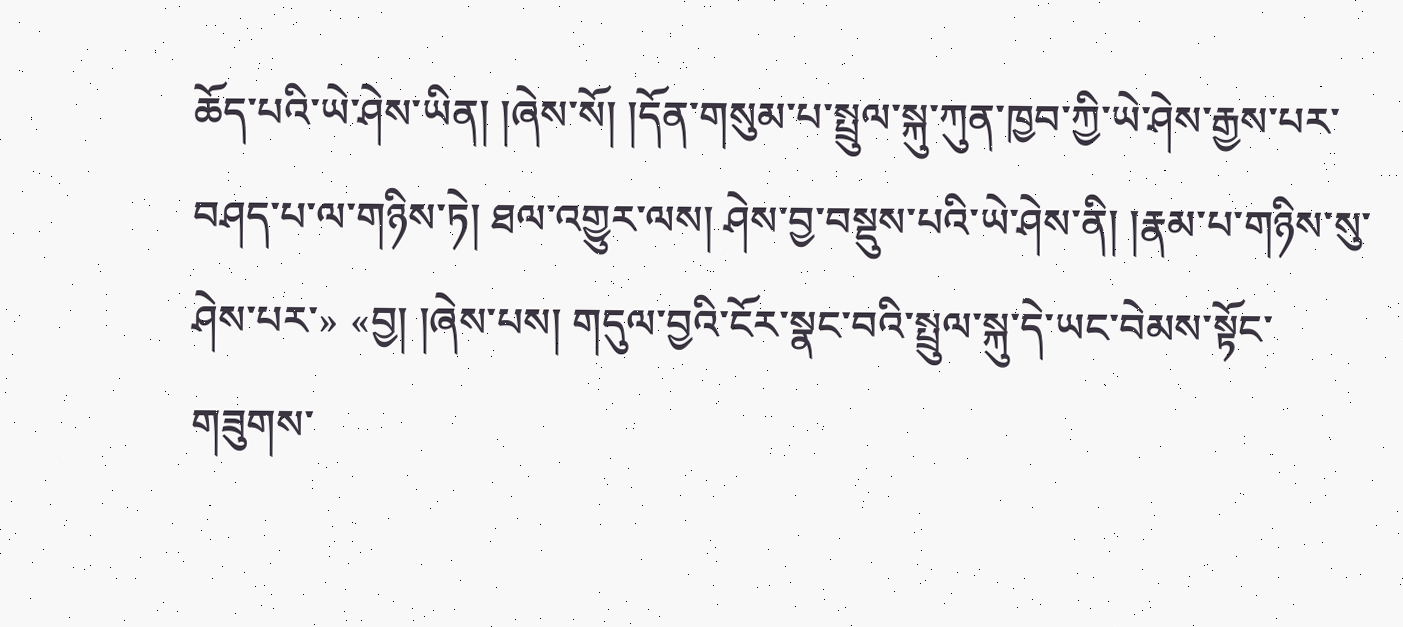ཆོད་པའི་ཡེ་ཤེས་ཡིན། །ཞེས་སོ། །དོན་གསུམ་པ་སྤྲུལ་སྐུ་ཀུན་ཁྱབ་ཀྱི་ཡེ་ཤེས་རྒྱས་པར་བཤད་པ་ལ་གཉིས་ཏེ། ཐལ་འགྱུར་ལས། ཤེས་བྱ་བསྡུས་པའི་ཡེ་ཤེས་ནི། །རྣམ་པ་གཉིས་སུ་ཤེས་པར་» «བྱ། །ཞེས་པས། གདུལ་བྱའི་ངོར་སྣང་བའི་སྤྲུལ་སྐུ་དེ་ཡང་བེམས་སྟོང་གཟུགས་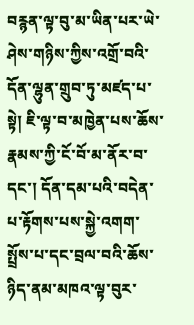བརྙན་ལྟ་བུ་མ་ཡིན་པར་ཡེ་ཤེས་གཉིས་ཀྱིས་འགྲོ་བའི་དོན་ལྷུན་གྲུབ་ཏུ་མཛད་པ་སྟེ། ཇི་ལྟ་བ་མཁྱེན་པས་ཆོས་རྣམས་ཀྱི་ངོ་བོ་མ་ནོར་བ་དང་། དོན་དམ་པའི་བདེན་པ་རྟོགས་པས་སྐྱེ་འགག་སྤྲོས་པ་དང་བྲལ་བའི་ཆོས་ཉིད་ནམ་མཁའ་ལྟ་བུར་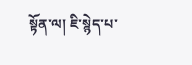སྟོན་ལ། ཇི་སྙེད་པ་